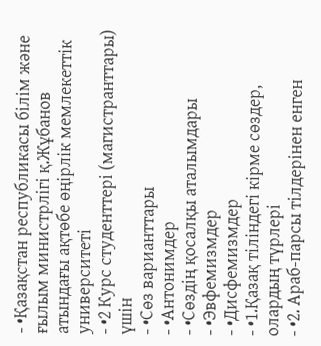- •Қазақстан республикасы білім және ғылым министрлігі қ.Жұбанов атындағы ақтөбе өңірлік мемлекеттік университеті
- •2 Курс студенттері (магистранттары) үшін
- •Сөз варианттары
- •Антонимдер
- •Сөздің қосалқы аталымдары
- •Эвфемизмдер
- •Дисфемизмдер
- •1.Қазақ тіліндегі кірме сөздер, олардың түрлері
- •2. Араб-парсы тілдерінен енген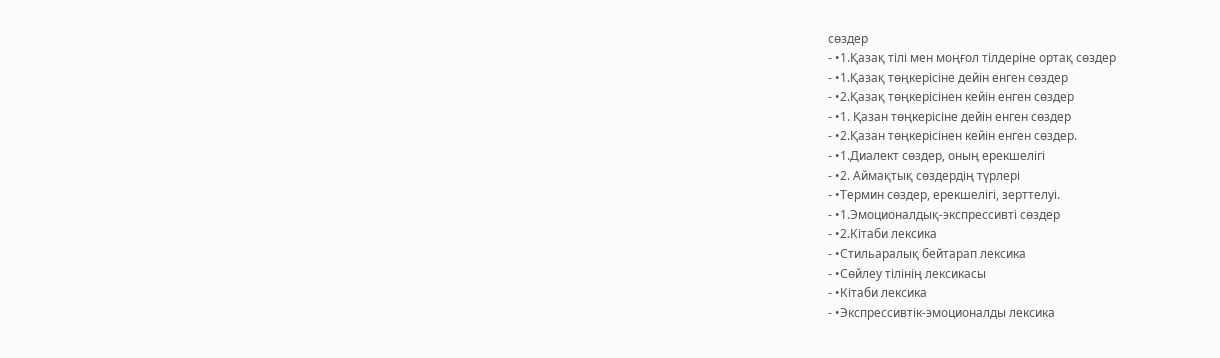сөздер
- •1.Қазақ тілі мен моңғол тілдеріне ортақ сөздер
- •1.Қазақ төңкерісіне дейін енген сөздер
- •2.Қазақ төңкерісінен кейін енген сөздер
- •1. Қазан төңкерісіне дейін енген сөздер
- •2.Қазан төңкерісінен кейін енген сөздер.
- •1.Диалект сөздер, оның ерекшелігі
- •2. Аймақтық сөздердің түрлері
- •Термин сөздер, ерекшелігі, зерттелуі.
- •1.Эмоционалдық-экспрессивті сөздер
- •2.Кітаби лексика
- •Стильаралық бейтарап лексика
- •Сөйлеу тілінің лексикасы
- •Кітаби лексика
- •Экспрессивтік-эмоционалды лексика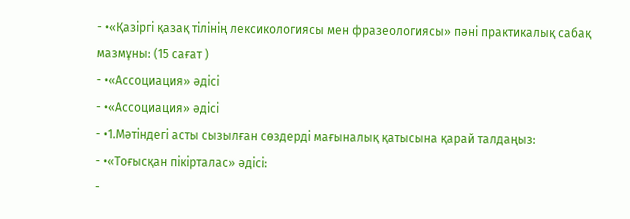- •«Қазіргі қазақ тілінің лексикологиясы мен фразеологиясы» пәні практикалық сабақ мазмұны: (15 сағат )
- •«Ассоциация» әдісі
- •«Ассоциация» әдісі
- •1.Мәтіндегі асты сызылған сөздерді мағыналық қатысына қарай талдаңыз:
- •«Тоғысқан пікірталас» әдісі:
-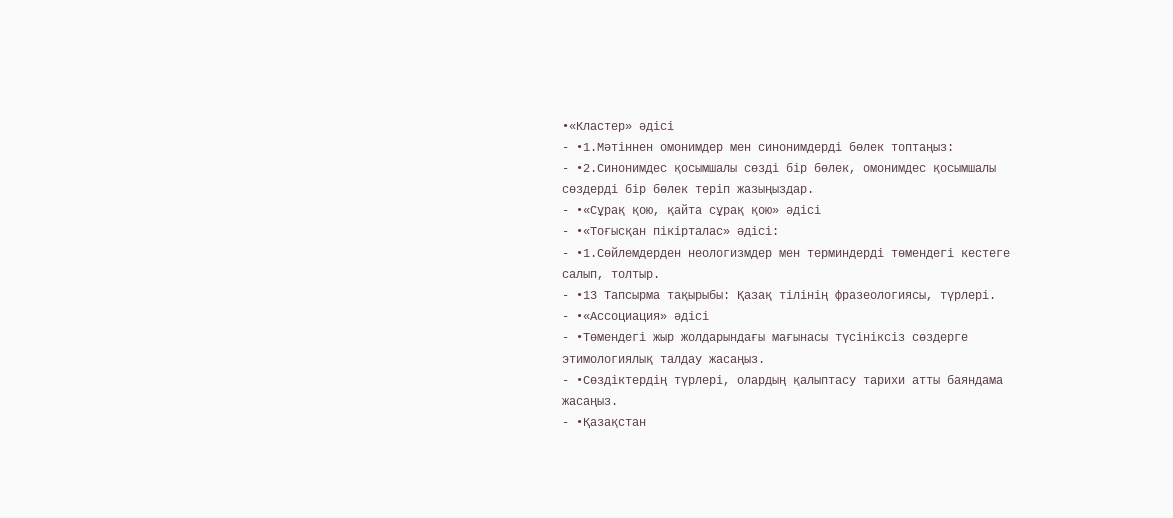•«Кластер» әдісі
- •1.Мәтіннен омонимдер мен синонимдерді бөлек топтаңыз:
- •2.Синонимдес қосымшалы сөзді бір бөлек, омонимдес қосымшалы сөздерді бір бөлек теріп жазыңыздар.
- •«Сұрақ қою, қайта сұрақ қою» әдісі
- •«Тоғысқан пікірталас» әдісі:
- •1.Сөйлемдерден неологизмдер мен терминдерді төмендегі кестеге салып, толтыр.
- •13 Тапсырма тақырыбы: Қазақ тілінің фразеологиясы, түрлері.
- •«Ассоциация» әдісі
- •Төмендегі жыр жолдарындағы мағынасы түсініксіз сөздерге этимологиялық талдау жасаңыз.
- •Сөздіктердің түрлері, олардың қалыптасу тарихи атты баяндама жасаңыз.
- •Қазақстан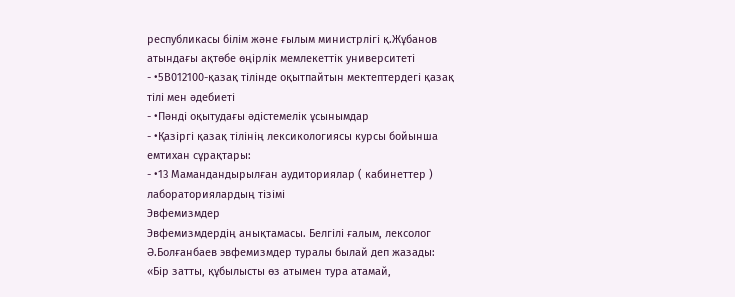республикасы білім және ғылым министрлігі қ.Жұбанов атындағы ақтөбе өңірлік мемлекеттік университеті
- •5В012100-қазақ тілінде оқытпайтын мектептердегі қазақ тілі мен әдебиеті
- •Пәнді оқытудағы әдістемелік ұсынымдар
- •Қазіргі қазақ тілінің лексикологиясы курсы бойынша емтихан сұрақтары:
- •13 Мамандандырылған аудиториялар ( кабинеттер ) лабораториялардың тізімі
Эвфемизмдер
Эвфемизмдердің анықтамасы. Белгілі ғалым, лексолог Ә.Болғанбаев эвфемизмдер туралы былай деп жазады: «Бір затты, құбылысты өз атымен тура атамай,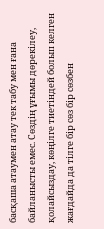басқаша атаумен атау тек табу мен ғана байланысты емес. Сөздің ұғымы дөрекілеу, қолайсыздау, көңілге тиетіндей болып келген жағдайда да тілге бір сөз бір сөзбен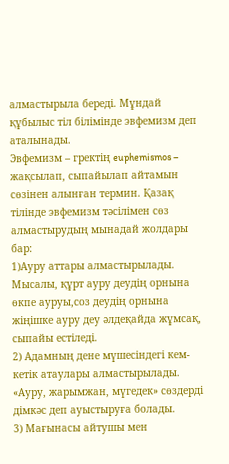алмастырыла береді. Мұндай құбылыс тіл білімінде эвфемизм деп аталынады.
Эвфемизм – гректің euphemismos – жақсылап, сыпайылап айтамын сөзінен алынған термин. Қазақ тілінде эвфемизм тәсілімен сөз алмастырудың мынадай жолдары бар:
1)Ауру аттары алмастырылады. Мысалы, құрт ауру деудің орнына өкпе ауруы,соз деудің орнына жіңішке ауру деу әлдеқайда жұмсақ, сыпайы естіледі.
2) Адамның дене мүшесіндегі кем-кетік атаулары алмастырылады. «Ауру, жарымжан, мүгедек» сөздерді дімкәс деп ауыстыруға болады.
3) Мағынасы айтушы мен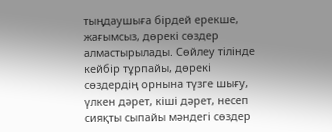тыңдаушыға бірдей ерекше, жағымсыз, дөрекі сөздер алмастырылады. Сөйлеу тілінде кейбір тұрпайы, дөрекі сөздердің орнына түзге шығу, үлкен дәрет, кіші дәрет, несеп сияқты сыпайы мәндегі сөздер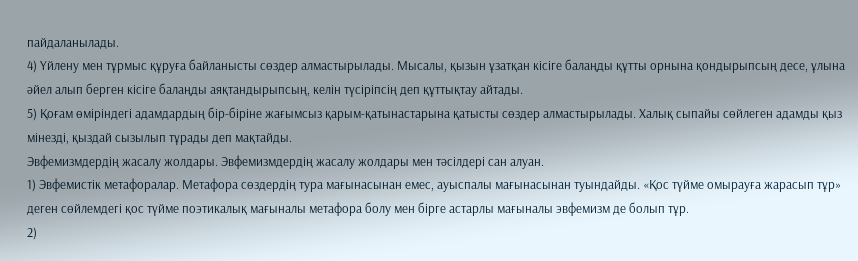пайдаланылады.
4) Үйлену мен тұрмыс құруға байланысты сөздер алмастырылады. Мысалы, қызын ұзатқан кісіге балаңды құтты орнына қондырыпсың десе, ұлына әйел алып берген кісіге балаңды аяқтандырыпсың, келін түсіріпсің деп құттықтау айтады.
5) Қоғам өміріндегі адамдардың бір-біріне жағымсыз қарым-қатынастарына қатысты сөздер алмастырылады. Халық сыпайы сөйлеген адамды қыз мінезді, қыздай сызылып тұрады деп мақтайды.
Эвфемизмдердің жасалу жолдары. Эвфемизмдердің жасалу жолдары мен тәсілдері сан алуан.
1) Эвфемистік метафоралар. Метафора сөздердің тура мағынасынан емес, ауыспалы мағынасынан туындайды. «Қос түйме омырауға жарасып тұр» деген сөйлемдегі қос түйме поэтикалық мағыналы метафора болу мен бірге астарлы мағыналы эвфемизм де болып тұр.
2)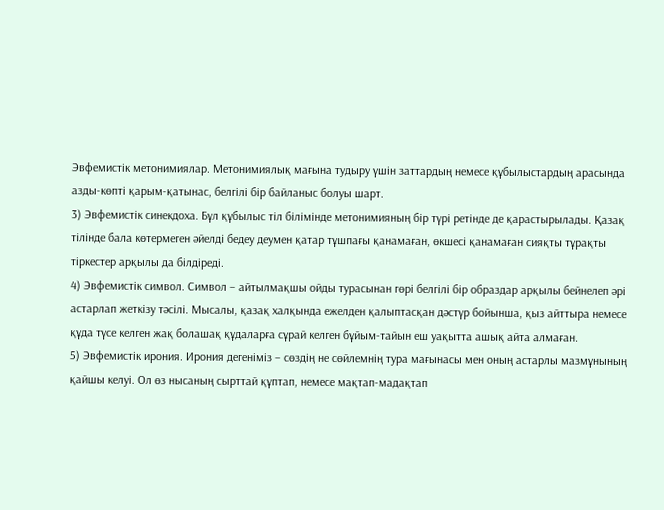Эвфемистік метонимиялар. Метонимиялық мағына тудыру үшін заттардың немесе құбылыстардың арасында азды-көпті қарым-қатынас, белгілі бір байланыс болуы шарт.
3) Эвфемистік синекдоха. Бұл құбылыс тіл білімінде метонимияның бір түрі ретінде де қарастырылады. Қазақ тілінде бала көтермеген әйелді бедеу деумен қатар тұшпағы қанамаған, өкшесі қанамаған сияқты тұрақты тіркестер арқылы да білдіреді.
4) Эвфемистік символ. Символ – айтылмақшы ойды турасынан гөрі белгілі бір образдар арқылы бейнелеп әрі астарлап жеткізу тәсілі. Мысалы, қазақ халқында ежелден қалыптасқан дәстүр бойынша, қыз айттыра немесе құда түсе келген жақ болашақ құдаларға сұрай келген бұйым-тайын еш уақытта ашық айта алмаған.
5) Эвфемистік ирония. Ирония дегеніміз – сөздің не сөйлемнің тура мағынасы мен оның астарлы мазмұнының қайшы келуі. Ол өз нысаның сырттай құптап, немесе мақтап-мадақтап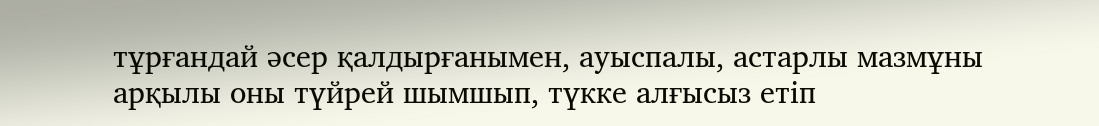тұрғандай әсер қалдырғанымен, ауыспалы, астарлы мазмұны арқылы оны түйрей шымшып, түкке алғысыз етіп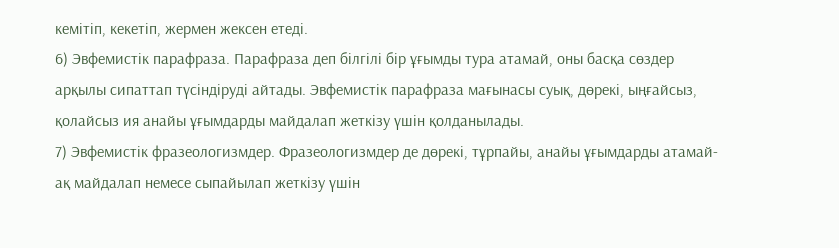кемітіп, кекетіп, жермен жексен етеді.
6) Эвфемистік парафраза. Парафраза деп білгілі бір ұғымды тура атамай, оны басқа сөздер арқылы сипаттап түсіндіруді айтады. Эвфемистік парафраза мағынасы суық, дөрекі, ыңғайсыз, қолайсыз ия анайы ұғымдарды майдалап жеткізу үшін қолданылады.
7) Эвфемистік фразеологизмдер. Фразеологизмдер де дөрекі, тұрпайы, анайы ұғымдарды атамай-ақ майдалап немесе сыпайылап жеткізу үшін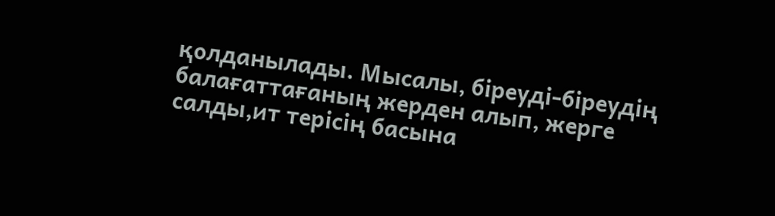қолданылады. Мысалы, біреуді-біреудің балағаттағаның жерден алып, жерге салды,ит терісің басына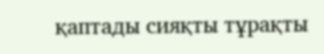қаптады сияқты тұрақты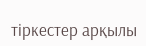тіркестер арқылы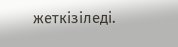жеткізіледі.